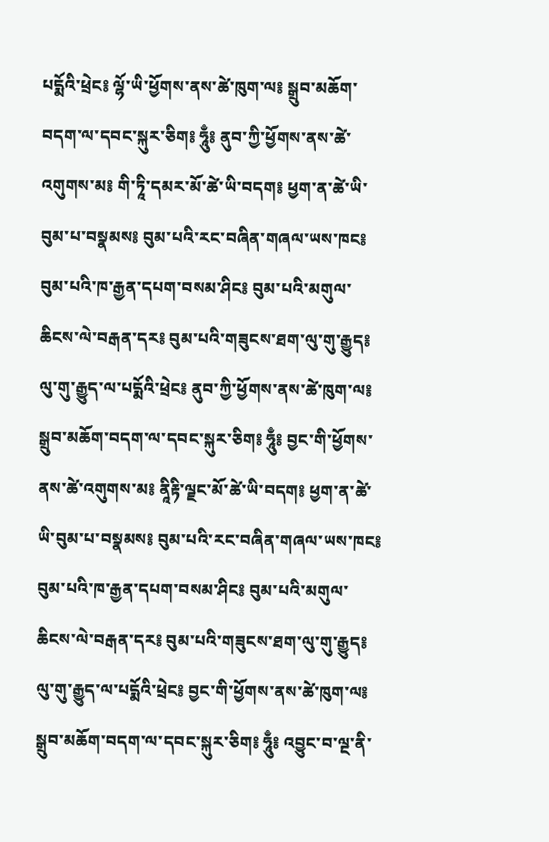པདྨོའི་ཕྲེང༔ ལྷོ་ཡི་ཕྱོགས་ནས་ཚེ་ཁུག་ལ༔ སྒྲུབ་མཆོག་བདག་ལ་དབང་སྐུར་ཅིག༔ ཧཱུྃ༔ ནུབ་ཀྱི་ཕྱོགས་ནས་ཚེ་འགུགས་མ༔ གི་ཏཱི་དམར་མོ་ཚེ་ཡི་བདག༔ ཕྱག་ན་ཚེ་ཡི་བུམ་པ་བསྣམས༔ བུམ་པའི་རང་བཞིན་གཞལ་ཡས་ཁང༔ བུམ་པའི་ཁ་རྒྱན་དཔག་བསམ་ཤིང༔ བུམ་པའི་མགུལ་ཆིངས་ལེ་བརྒན་དར༔ བུམ་པའི་གཟུངས་ཐག་ལུ་གུ་རྒྱུད༔ ལུ་གུ་རྒྱུད་ལ་པདྨོའི་ཕྲེང༔ ནུབ་ཀྱི་ཕྱོགས་ནས་ཚེ་ཁུག་ལ༔ སྒྲུབ་མཆོག་བདག་ལ་དབང་སྐུར་ཅིག༔ ཧཱུྃ༔ བྱང་གི་ཕྱོགས་ནས་ཚེ་འགུགས་མ༔ ནཱིརྟི་ལྗང་མོ་ཚེ་ཡི་བདག༔ ཕྱག་ན་ཚེ་ཡི་བུམ་པ་བསྣམས༔ བུམ་པའི་རང་བཞིན་གཞལ་ཡས་ཁང༔ བུམ་པའི་ཁ་རྒྱན་དཔག་བསམ་ཤིང༔ བུམ་པའི་མགུལ་ཆིངས་ལེ་བརྒན་དར༔ བུམ་པའི་གཟུངས་ཐག་ལུ་གུ་རྒྱུད༔ ལུ་གུ་རྒྱུད་ལ་པདྨོའི་ཕྲེང༔ བྱང་གི་ཕྱོགས་ནས་ཚེ་ཁུག་ལ༔ སྒྲུབ་མཆོག་བདག་ལ་དབང་སྐུར་ཅིག༔ ཧཱུྃ༔ འབྱུང་བ་ལྔ་ནི་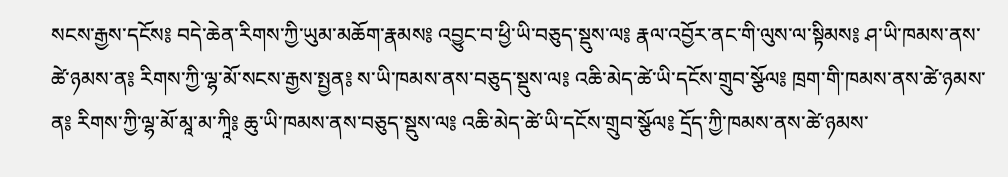སངས་རྒྱས་དངོས༔ བདེ་ཆེན་རིགས་ཀྱི་ཡུམ་མཆོག་རྣམས༔ འབྱུང་བ་ཕྱི་ཡི་བཅུད་སྡུས་ལ༔ རྣལ་འབྱོར་ནང་གི་ལུས་ལ་སྟིམས༔ ཤ་ཡི་ཁམས་ནས་ཚེ་ཉམས་ན༔ རིགས་ཀྱི་ལྷ་མོ་སངས་རྒྱས་སྤྱན༔ ས་ཡི་ཁམས་ནས་བཅུད་སྡུས་ལ༔ འཆི་མེད་ཚེ་ཡི་དངོས་གྲུབ་སྩོལ༔ ཁྲག་གི་ཁམས་ནས་ཚེ་ཉམས་ན༔ རིགས་ཀྱི་ལྷ་མོ་མཱ་མ་ཀཱི༔ ཆུ་ཡི་ཁམས་ནས་བཅུད་སྡུས་ལ༔ འཆི་མེད་ཚེ་ཡི་དངོས་གྲུབ་སྩོལ༔ དྲོད་ཀྱི་ཁམས་ནས་ཚེ་ཉམས་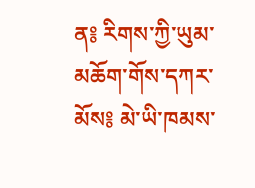ན༔ རིགས་ཀྱི་ཡུམ་མཆོག་གོས་དཀར་མོས༔ མེ་ཡི་ཁམས་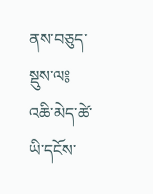ནས་བཅུད་སྡུས་ལ༔ འཆི་མེད་ཚེ་ཡི་དངོས་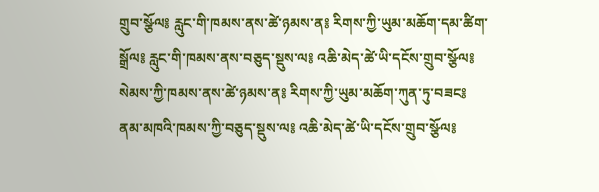གྲུབ་སྩོལ༔ རླུང་གི་ཁམས་ནས་ཚེ་ཉམས་ན༔ རིགས་ཀྱི་ཡུམ་མཆོག་དམ་ཚིག་སྒྲོལ༔ རླུང་གི་ཁམས་ནས་བཅུད་སྡུས་ལ༔ འཆི་མེད་ཚེ་ཡི་དངོས་གྲུབ་སྩོལ༔ སེམས་ཀྱི་ཁམས་ནས་ཚེ་ཉམས་ན༔ རིགས་ཀྱི་ཡུམ་མཆོག་ཀུན་ཏུ་བཟང༔ ནམ་མཁའི་ཁམས་ཀྱི་བཅུད་སྡུས་ལ༔ འཆི་མེད་ཚེ་ཡི་དངོས་གྲུབ་སྩོལ༔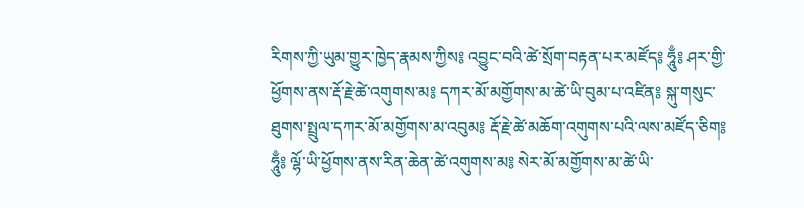རིགས་ཀྱི་ཡུམ་གྱུར་ཁྱེད་རྣམས་ཀྱིས༔ འབྱུང་བའི་ཚེ་སྲོག་བརྟན་པར་མཛོད༔ ཧཱུྃ༔ ཤར་གྱི་ཕྱོགས་ནས་རྡོ་རྗེ་ཚེ་འགུགས་མ༔ དཀར་མོ་མགྱོགས་མ་ཚེ་ཡི་བུམ་པ་འཛིན༔ སྐུ་གསུང་ཐུགས་སྤྲུལ་དཀར་མོ་མགྱོགས་མ་འབུམ༔ རྡོ་རྗེ་ཚེ་མཆོག་འགུགས་པའི་ལས་མཛོད་ཅིག༔ ཧཱུྃ༔ ལྷོ་ཡི་ཕྱོགས་ནས་རིན་ཆེན་ཚེ་འགུགས་མ༔ སེར་མོ་མགྱོགས་མ་ཚེ་ཡི་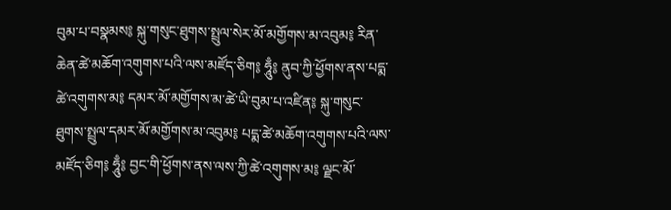བུམ་པ་བསྣམས༔ སྐུ་གསུང་ཐུགས་སྤྲུལ་སེར་མོ་མགྱོགས་མ་འབུམ༔ རིན་ཆེན་ཚེ་མཆོག་འགུགས་པའི་ལས་མཛོད་ཅིག༔ ཧཱུྃ༔ ནུབ་ཀྱི་ཕྱོགས་ནས་པདྨ་ཚེ་འགུགས་མ༔ དམར་མོ་མགྱོགས་མ་ཚེ་ཡི་བུམ་པ་འཛིན༔ སྐུ་གསུང་ཐུགས་སྤྲུལ་དམར་མོ་མགྱོགས་མ་འབུམ༔ པདྨ་ཚེ་མཆོག་འགུགས་པའི་ལས་མཛོད་ཅིག༔ ཧཱུྃ༔ བྱང་གི་ཕྱོགས་ནས་ལས་ཀྱི་ཚེ་འགུགས་མ༔ ལྗང་མོ་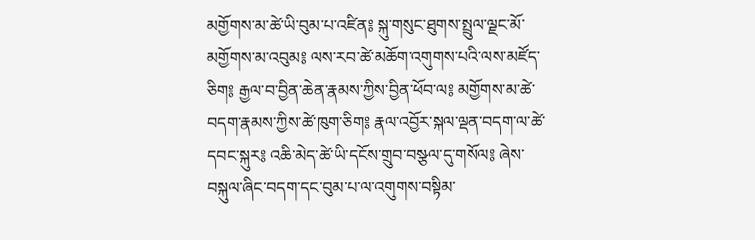མགྱོགས་མ་ཚེ་ཡི་བུམ་པ་འཛིན༔ སྐུ་གསུང་ཐུགས་སྤྲུལ་ལྗང་མོ་མགྱོགས་མ་འབུམ༔ ལས་རབ་ཚེ་མཆོག་འགུགས་པའི་ལས་མཛོད་ཅིག༔ རྒྱལ་བ་བྱིན་ཆེན་རྣམས་ཀྱིས་བྱིན་ཕོབ་ལ༔ མགྱོགས་མ་ཚེ་བདག་རྣམས་ཀྱིས་ཚེ་ཁུག་ཅིག༔ རྣལ་འབྱོར་སྐལ་ལྡན་བདག་ལ་ཚེ་དབང་སྐུར༔ འཆི་མེད་ཚེ་ཡི་དངོས་གྲུབ་བསྩལ་དུ་གསོལ༔ ཞེས་བསྐུལ་ཞིང་བདག་དང་བུམ་པ་ལ་འགུགས་བསྟིམ་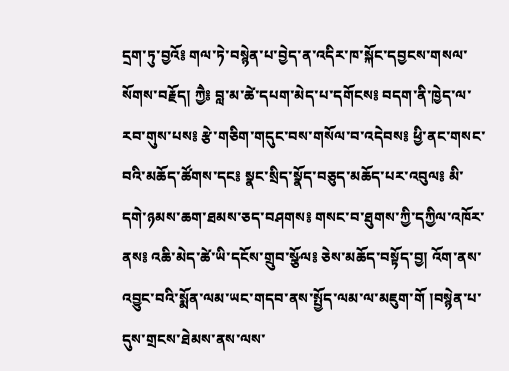དྲག་ཏུ་བྱའོ༔ གལ་ཏེ་བསྙེན་པ་བྱེད་ན་འདིར་ཁ་སྐོང་དབྱངས་གསལ་སོགས་བརྗོད། ཀྱཻ༔ བླ་མ་ཚེ་དཔག་མེད་པ་དགོངས༔ བདག་ནི་ཁྱེད་ལ་རབ་གུས་པས༔ རྩེ་གཅིག་གདུང་བས་གསོལ་བ་འདེབས༔ ཕྱི་ནང་གསང་བའི་མཆོད་ཚོགས་དང༔ སྣང་སྲིད་སྣོད་བཅུད་མཆོད་པར་འབུལ༔ མི་དགེ་ཉམས་ཆག་ཐམས་ཅད་བཤགས༔ གསང་བ་ཐུགས་ཀྱི་དཀྱིལ་འཁོར་ནས༔ འཆི་མེད་ཚེ་ཡི་དངོས་གྲུབ་སྩོལ༔ ཅེས་མཆོད་བསྟོད་བྱ། འོག་ནས་འབྱུང་བའི་སྨོན་ལམ་ཡང་གདབ་ནས་སྤྱོད་ལམ་ལ་མཇུག་གོ །བསྙེན་པ་དུས་གྲངས་ཐེམས་ནས་ལས་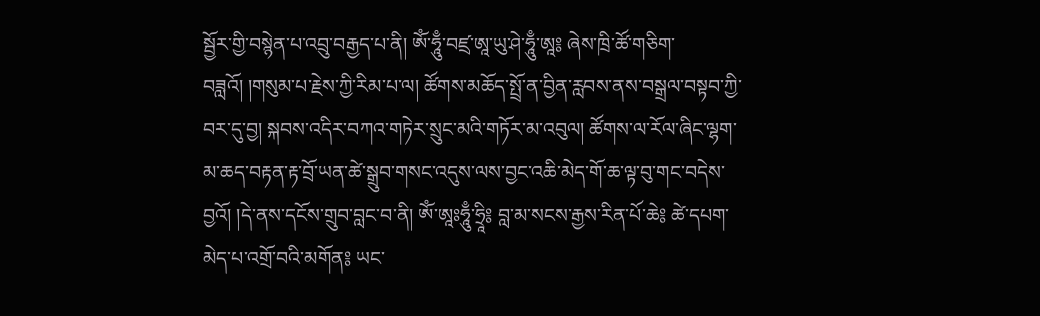སྦྱོར་གྱི་བསྙེན་པ་འབྲུ་བརྒྱད་པ་ནི། ཨོཾ་ཧཱུྃ་བཛྲ་ཨཱ་ཡུ་ཤེ་ཧཱུྃ་ཨཱ༔ ཞེས་ཁྲི་ཚོ་གཅིག་བཟླའོ། །གསུམ་པ་རྗེས་ཀྱི་རིམ་པ་ལ། ཚོགས་མཆོད་སྤྲོ་ན་བྱིན་རླབས་ནས་བསྒྲལ་བསྟབ་ཀྱི་བར་དུ་བྱ། སྐབས་འདིར་བཀའ་གཏེར་སྲུང་མའི་གཏོར་མ་འབུལ། ཚོགས་ལ་རོལ་ཞིང་ལྷག་མ་ཆད་བརྟན་རྟ་བྲོ་ཡན་ཚེ་སྒྲུབ་གསང་འདུས་ལས་བྱང་འཆི་མེད་གོ་ཆ་ལྟ་བུ་གང་བདེས་བྱའོ། །དེ་ནས་དངོས་གྲུབ་བླང་བ་ནི། ཨོཾ་ཨཱཿཧཱུྃ་ཧྲཱི༔ བླ་མ་སངས་རྒྱས་རིན་པོ་ཆེ༔ ཚེ་དཔག་མེད་པ་འགྲོ་བའི་མགོན༔ ཡང་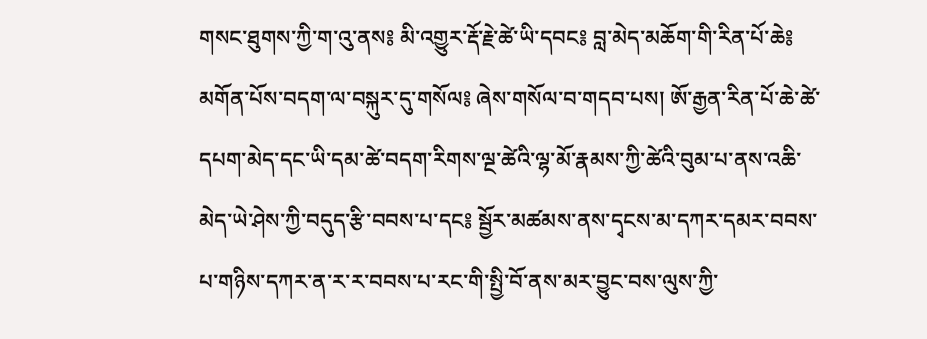གསང་ཐུགས་ཀྱི་ག་འུ་ནས༔ མི་འགྱུར་རྡོ་རྗེ་ཚེ་ཡི་དབང༔ བླ་མེད་མཆོག་གི་རིན་པོ་ཆེ༔ མགོན་པོས་བདག་ལ་བསྐུར་དུ་གསོལ༔ ཞེས་གསོལ་བ་གདབ་པས། ཨོ་རྒྱན་རིན་པོ་ཆེ་ཚེ་དཔག་མེད་དང་ཡི་དམ་ཚེ་བདག་རིགས་ལྔ་ཚེའི་ལྷ་མོ་རྣམས་ཀྱི་ཚེའི་བུམ་པ་ནས་འཆི་མེད་ཡེ་ཤེས་ཀྱི་བདུད་རྩི་བབས་པ་དང༔ སྦྱོར་མཚམས་ནས་དྭངས་མ་དཀར་དམར་བབས་པ་གཉིས་དཀར་ན་ར་ར་བབས་པ་རང་གི་སྤྱི་བོ་ནས་མར་བྱུང་བས་ལུས་ཀྱི་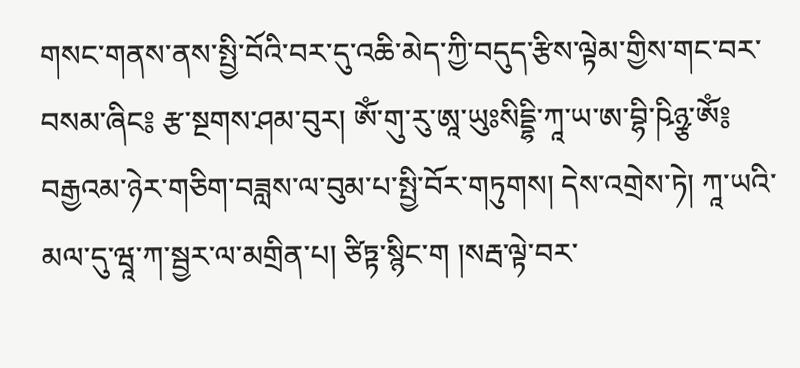གསང་གནས་ནས་སྤྱི་བོའི་བར་དུ་འཆི་མེད་ཀྱི་བདུད་རྩིས་ལྟེམ་གྱིས་གང་བར་བསམ་ཞིང༔ རྩ་སྔགས་ཤམ་བུར། ཨོཾ་གུ་རུ་ཨཱ་ཡུཿསིདྡྷི་ཀཱ་ཡ་ཨ་བྷི་ཥིཉྩ་ཨོཾ༔ བརྒྱའམ་ཉེར་གཅིག་བཟླས་ལ་བུམ་པ་སྤྱི་བོར་གཏུགས། དེས་འགྲེས་ཏེ། ཀཱ་ཡའི་མལ་དུ་ཝཱ་ཀ་སྦྱར་ལ་མགྲིན་པ། ཙིཏྟ་སྙིང་ག །སརྦ་ལྟེ་བར་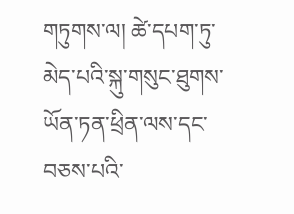གཏུགས་ལ། ཚེ་དཔག་ཏུ་མེད་པའི་སྐུ་གསུང་ཐུགས་ཡོན་ཏན་ཕྲིན་ལས་དང་བཅས་པའི་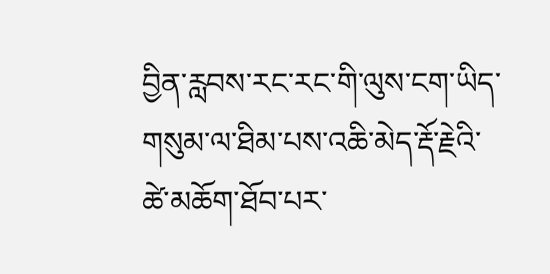བྱིན་རླབས་རང་རང་གི་ལུས་ངག་ཡིད་གསུམ་ལ་ཐིམ་པས་འཆི་མེད་རྡོ་རྗེའི་ཚེ་མཆོག་ཐོབ་པར་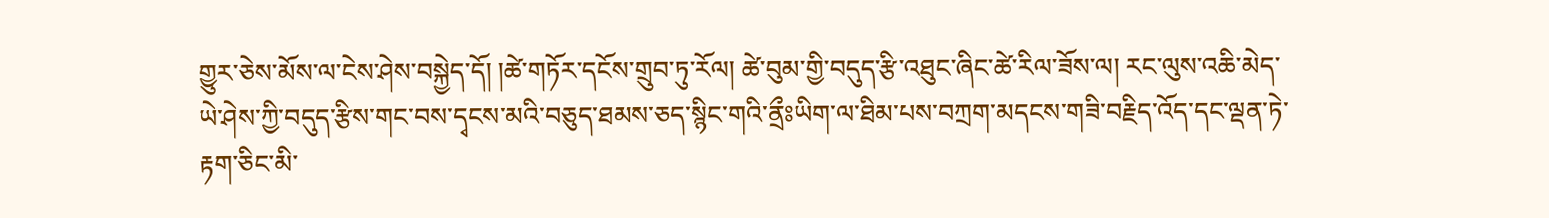གྱུར་ཅེས་མོས་ལ་ངེས་ཤེས་བསྐྱེད་དོ། །ཚེ་གཏོར་དངོས་གྲུབ་ཏུ་རོལ། ཚེ་བུམ་གྱི་བདུད་རྩི་འཐུང་ཞིང་ཚེ་རིལ་ཟོས་ལ། རང་ལུས་འཆི་མེད་ཡེ་ཤེས་ཀྱི་བདུད་རྩིས་གང་བས་དྭངས་མའི་བཅུད་ཐམས་ཅད་སྙིང་གའི་ནྲྀཿཡིག་ལ་ཐིམ་པས་བཀྲག་མདངས་གཟི་བརྗིད་འོད་དང་ལྡན་ཏེ་རྟག་ཅིང་མི་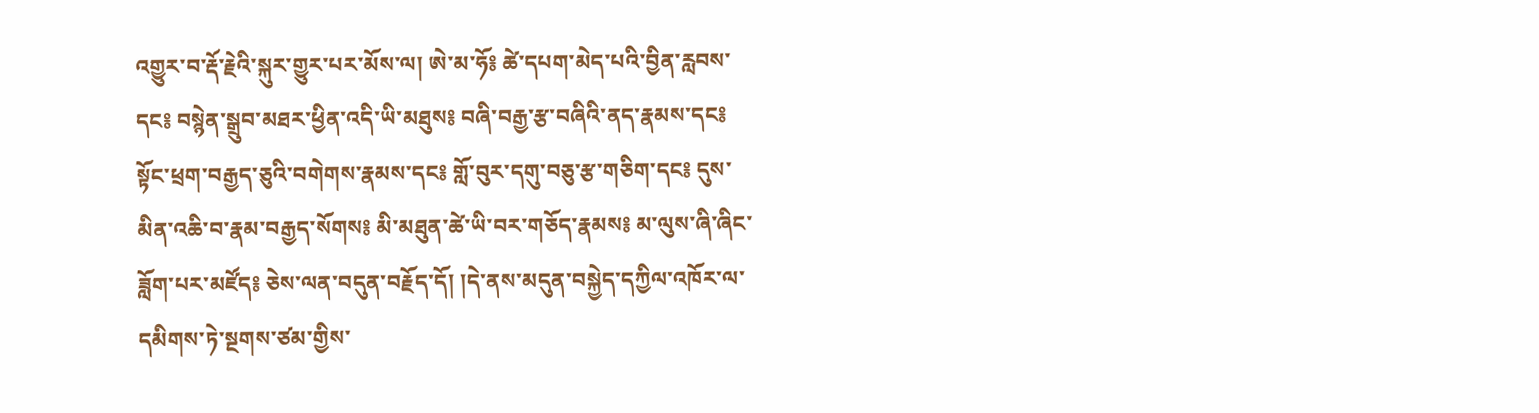འགྱུར་བ་རྡོ་རྗེའི་སྐུར་གྱུར་པར་མོས་ལ། ཨེ་མ་ཧོ༔ ཚེ་དཔག་མེད་པའི་བྱིན་རླབས་དང༔ བསྙེན་སྒྲུབ་མཐར་ཕྱིན་འདི་ཡི་མཐུས༔ བཞི་བརྒྱ་རྩ་བཞིའི་ནད་རྣམས་དང༔ སྟོང་ཕྲག་བརྒྱད་ཅུའི་བགེགས་རྣམས་དང༔ གློ་བུར་དགུ་བཅུ་རྩ་གཅིག་དང༔ དུས་མིན་འཆི་བ་རྣམ་བརྒྱད་སོགས༔ མི་མཐུན་ཚེ་ཡི་བར་གཅོད་རྣམས༔ མ་ལུས་ཞི་ཞིང་ཟློག་པར་མཛོད༔ ཅེས་ལན་བདུན་བརྗོད་དོ། །དེ་ནས་མདུན་བསྐྱེད་དཀྱིལ་འཁོར་ལ་དམིགས་ཏེ་སྔགས་ཙམ་གྱིས་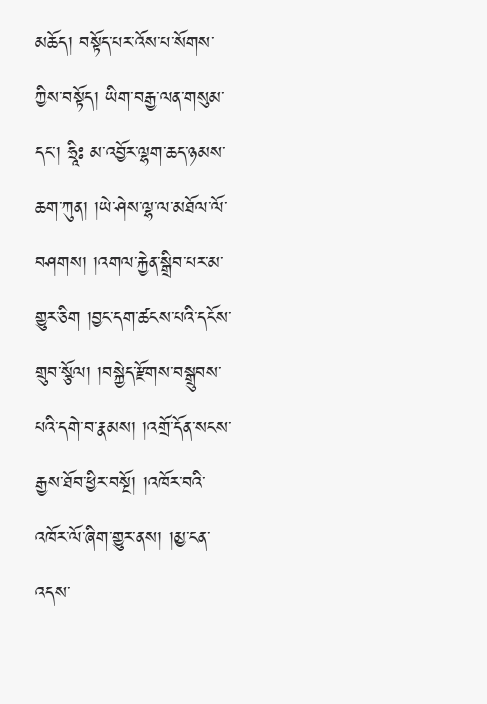མཆོད། བསྟོད་པར་འོས་པ་སོགས་ཀྱིས་བསྟོད། ཡིག་བརྒྱ་ལན་གསུམ་དང་། ཧྲཱིཿ མ་འབྱོར་ལྷག་ཆད་ཉམས་ཆག་ཀུན། །ཡེ་ཤེས་ལྷ་ལ་མཐོལ་ལོ་བཤགས། །འགལ་རྐྱེན་སྒྲིབ་པར་མ་གྱུར་ཅིག །བྱང་དག་ཚངས་པའི་དངོས་གྲུབ་སྩོལ། །བསྐྱེད་རྫོགས་བསྒྲུབས་པའི་དགེ་བ་རྣམས། །འགྲོ་དོན་སངས་རྒྱས་ཐོབ་ཕྱིར་བསྔོ། །འཁོར་བའི་འཁོར་ལོ་ཞིག་གྱུར་ནས། །མྱ་ངན་འདས་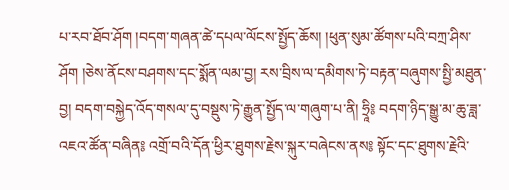པ་རབ་ཐོབ་ཤོག །བདག་གཞན་ཚེ་དཔལ་ལོངས་སྤྱོད་ཆོས། །ཕུན་སུམ་ཚོགས་པའི་བཀྲ་ཤིས་ཤོག །ཅེས་ནོངས་བཤགས་དང་སྨོན་ལམ་བྱ། རས་བྲིས་ལ་དམིགས་ཏེ་བརྟན་བཞུགས་སྤྱི་མཐུན་བྱ། བདག་བསྐྱེད་འོད་གསལ་དུ་བསྡུས་ཏེ་རྒྱུན་སྤྱོད་ལ་གཞུག་པ་ནི། ཧྲཱི༔ བདག་ཉིད་སྒྱུ་མ་ཆུ་ཟླ་འཇའ་ཚོན་བཞིན༔ འགྲོ་བའི་དོན་ཕྱིར་ཐུགས་རྗེས་སྐུར་བཞེངས་ནས༔ སྟོང་དང་ཐུགས་རྗེའི་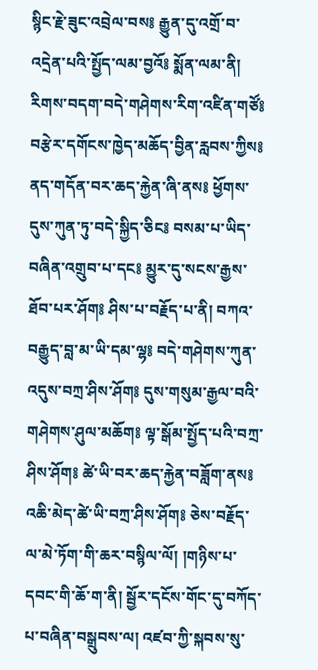སྙིང་རྗེ་ཟུང་འབྲེལ་བས༔ རྒྱུན་དུ་འགྲོ་བ་འདྲེན་པའི་སྤྱོད་ལམ་བྱའོ༔ སྨོན་ལམ་ནི། རིགས་བདག་བདེ་གཤེགས་རིག་འཛིན་གཙོ༔ བརྩེར་དགོངས་ཁྱེད་མཆོད་བྱིན་རླབས་ཀྱིས༔ ནད་གདོན་བར་ཆད་རྐྱེན་ཞི་ནས༔ ཕྱོགས་དུས་ཀུན་ཏུ་བདེ་སྐྱིད་ཅིང༔ བསམ་པ་ཡིད་བཞིན་འགྲུབ་པ་དང༔ མྱུར་དུ་སངས་རྒྱས་ཐོབ་པར་ཤོག༔ ཤིས་པ་བརྗོད་པ་ནི། བཀའ་བརྒྱུད་བླ་མ་ཡི་དམ་ལྷ༔ བདེ་གཤེགས་ཀུན་འདུས་བཀྲ་ཤིས་ཤོག༔ དུས་གསུམ་རྒྱལ་བའི་གཤེགས་ཤུལ་མཆོག༔ ལྟ་སྒོམ་སྤྱོད་པའི་བཀྲ་ཤིས་ཤོག༔ ཚེ་ཡི་བར་ཆད་རྐྱེན་བཟློག་ནས༔ འཆི་མེད་ཚེ་ཡི་བཀྲ་ཤིས་ཤོག༔ ཅེས་བརྗོད་ལ་མེ་ཏོག་གི་ཆར་བསྙིལ་ལོ། །གཉིས་པ་དབང་གི་ཆོ་ག་ནི། སྦྱོར་དངོས་གོང་དུ་བཀོད་པ་བཞིན་བསྒྲུབས་ལ། འཛབ་ཀྱི་སྐབས་སུ་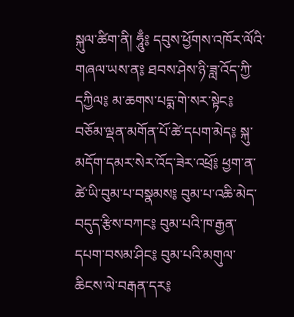སྐུལ་ཚིག་ནི། ཧཱུྃ༔ དབུས་ཕྱོགས་འཁོར་ལོའི་གཞལ་ཡས་ན༔ ཐབས་ཤེས་ཉི་ཟླ་འོད་ཀྱི་དཀྱིལ༔ མ་ཆགས་པདྨ་གེ་སར་སྟེང༔ བཅོམ་ལྡན་མགོན་པོ་ཚེ་དཔག་མེད༔ སྐུ་མདོག་དམར་སེར་འོད་ཟེར་འཕྲོ༔ ཕྱག་ན་ཚེ་ཡི་བུམ་པ་བསྣམས༔ བུམ་པ་འཆི་མེད་བདུད་རྩིས་བཀང༔ བུམ་པའི་ཁ་རྒྱན་དཔག་བསམ་ཤིང༔ བུམ་པའི་མགུལ་ཆིངས་ལེ་བརྒན་དར༔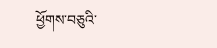ཕྱོགས་བཅུའི་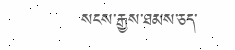སངས་རྒྱས་ཐམས་ཅད་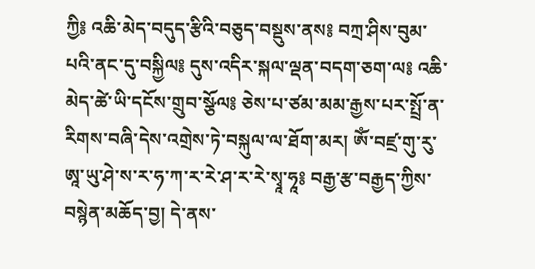ཀྱི༔ འཆི་མེད་བདུད་རྩིའི་བཅུད་བསྡུས་ནས༔ བཀྲ་ཤིས་བུམ་པའི་ནང་དུ་བསྐྱིལ༔ དུས་འདིར་སྐལ་ལྡན་བདག་ཅག་ལ༔ འཆི་མེད་ཚེ་ཡི་དངོས་གྲུབ་སྩོལ༔ ཅེས་པ་ཙམ་མམ་རྒྱས་པར་སྤྲོ་ན་རིགས་བཞི་དེས་འགྲེས་ཏེ་བསྐུལ་ལ་ཐོག་མར། ཨོཾ་བཛྲ་གུ་རུ་ཨཱ་ཡུ་ཤེ་ས་ར་ཧ་ཀ་ར་རེ་ཤ་ར་རེ་སྭཱ་ཧཱ༔ བརྒྱ་རྩ་བརྒྱད་ཀྱིས་བསྙེན་མཆོད་བྱ། དེ་ནས་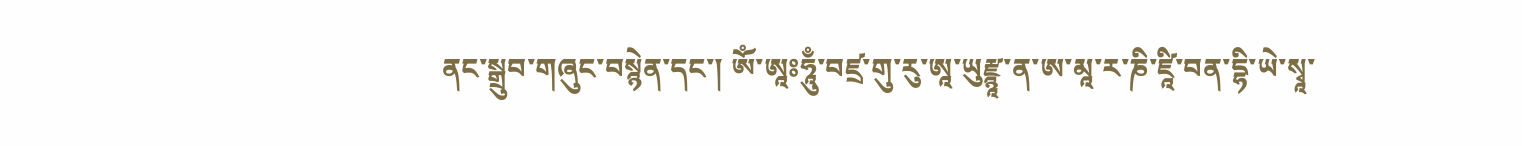ནང་སྒྲུབ་གཞུང་བསྙེན་དང་། ཨོཾ་ཨཱཿཧཱུྃ་བཛྲ་གུ་རུ་ཨཱ་ཡུརྫྙཱ་ན་ཨ་མཱ་ར་ཎི་ཛཱི་བན་དྷི་ཡེ་སྭཱ་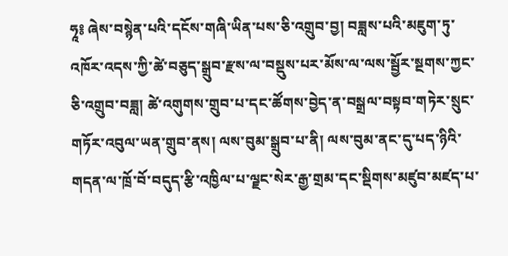ཧཱ༔ ཞེས་བསྙེན་པའི་དངོས་གཞི་ཡིན་པས་ཅི་འགྲུབ་བྱ། བཟླས་པའི་མཇུག་ཏུ་འཁོར་འདས་ཀྱི་ཚེ་བཅུད་སྒྲུབ་རྫས་ལ་བསྡུས་པར་མོས་ལ་ལས་སྦྱོར་སྔགས་ཀྱང་ཅི་འགྲུབ་བཟླ། ཚེ་འགུགས་གྲུབ་པ་དང་ཚོགས་བྱེད་ན་བསྒྲལ་བསྟབ་གཏེར་སྲུང་གཏོར་འབུལ་ཡན་གྲུབ་ནས། ལས་བུམ་སྒྲུབ་པ་ནི། ལས་བུམ་ནང་དུ་པད་ཉིའི་གདན་ལ་ཁྲོ་བོ་བདུད་རྩི་འཁྱིལ་པ་ལྗང་སེར་རྒྱ་གྲམ་དང་སྡིགས་མཛུབ་མཛད་པ་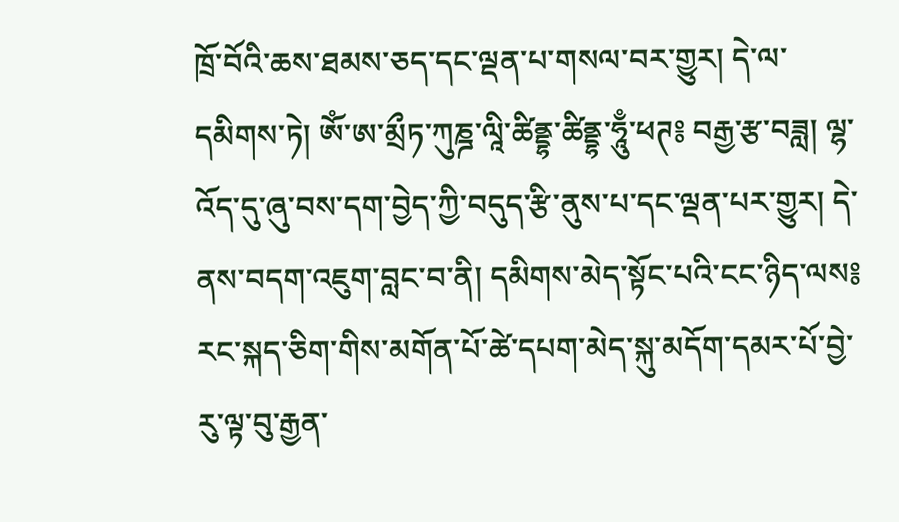ཁྲོ་བོའི་ཆས་ཐམས་ཅད་དང་ལྡན་པ་གསལ་བར་གྱུར། དེ་ལ་དམིགས་ཏེ། ཨོཾ་ཨ་མྲྀཏ་ཀུཎྜ་ལཱི་ཚིནྡྷ་ཚིནྡྷ་ཧཱུྃ་ཕཊ༔ བརྒྱ་རྩ་བཟླ། ལྷ་འོད་དུ་ཞུ་བས་དག་བྱེད་ཀྱི་བདུད་རྩི་ནུས་པ་དང་ལྡན་པར་གྱུར། དེ་ནས་བདག་འཇུག་བླང་བ་ནི། དམིགས་མེད་སྟོང་པའི་ངང་ཉིད་ལས༔ རང་སྐད་ཅིག་གིས་མགོན་པོ་ཚེ་དཔག་མེད་སྐུ་མདོག་དམར་པོ་བྱེ་རུ་ལྟ་བུ་རྒྱན་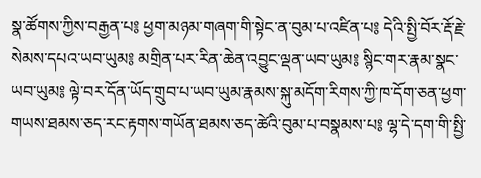སྣ་ཚོགས་ཀྱིས་བརྒྱན་པ༔ ཕྱག་མཉམ་གཞག་གི་སྟེང་ན་བུམ་པ་འཛིན་པ༔ དེའི་སྤྱི་བོར་རྡོ་རྗེ་སེམས་དཔའ་ཡབ་ཡུམ༔ མགྲིན་པར་རིན་ཆེན་འབྱུང་ལྡན་ཡབ་ཡུམ༔ སྙིང་གར་རྣམ་སྣང་ཡབ་ཡུམ༔ ལྟེ་བར་དོན་ཡོད་གྲུབ་པ་ཡབ་ཡུམ་རྣམས་སྐུ་མདོག་རིགས་ཀྱི་ཁ་དོག་ཅན་ཕྱག་གཡས་ཐམས་ཅད་རང་རྟགས་གཡོན་ཐམས་ཅད་ཚེའི་བུམ་པ་བསྣམས་པ༔ ལྷ་དེ་དག་གི་སྤྱི་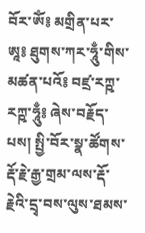བོར་ཨོཾ༔ མགྲིན་པར་ཨཱ༔ ཐུགས་ཀར་ཧཱུྃ་གིས་མཚན་པའོ༔ བཛྲ་རཀྵ་རཀྵ་ཧཱུྃ༔ ཞེས་བརྗོད་པས། སྤྱི་བོར་སྣ་ཚོགས་རྡོ་རྗེ་རྒྱ་གྲམ་ལས་རྡོ་རྗེའི་དྲྭ་བས་ལུས་ཐམས་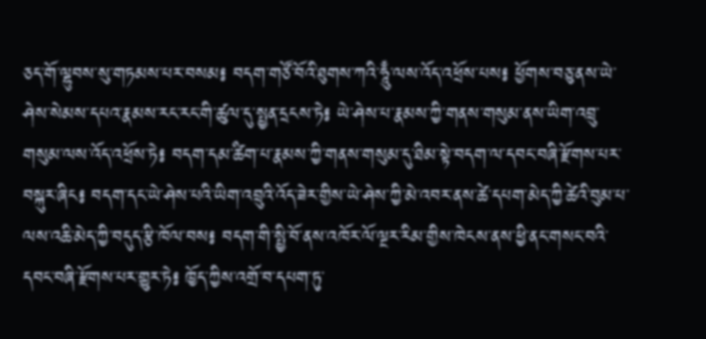ཅད་གོ་ལྷུབས་སུ་གཏམས་པར་བསམ༔ བདག་གཙོ་བོའི་ཐུགས་ཀའི་ཧཱུྃ་ལས་འོད་འཕྲོས་པས༔ ཕྱོགས་བཅུ་ནས་ཡེ་ཤེས་སེམས་དཔའ་རྣམས་རང་རང་གི་ཚུལ་དུ་སྤྱན་དྲངས་ཏེ༔ ཡེ་ཤེས་པ་རྣམས་ཀྱི་གནས་གསུམ་ནས་ཡིག་འབྲུ་གསུམ་ལས་འོད་འཕྲོས་ཏེ༔ བདག་དམ་ཚིག་པ་རྣམས་ཀྱི་གནས་གསུམ་དུ་ཐིམ་སྟེ་བདག་ལ་དབང་བཞི་རྫོགས་པར་བསྐུར་ཞིང༔ བདག་དང་ཡེ་ཤེས་པའི་ཡིག་འབྲུའི་འོད་ཟེར་གྱིས་ཡེ་ཤེས་ཀྱི་མེ་འབར་ནས་ཚེ་དཔག་མེད་ཀྱི་ཚེའི་བུམ་པ་ལས་འཆི་མེད་ཀྱི་བདུད་རྩི་ཁོལ་བས༔ བདག་གི་སྤྱི་བོ་ནས་འཁོར་ལོ་ལྔར་རིམ་གྱིས་ཁེངས་ནས་ཕྱི་ནང་གསང་བའི་དབང་བཞི་རྫོགས་པར་གྱུར་ཏེ༔ ཁྱོད་ཀྱིས་འགྲོ་བ་དཔག་ཏུ་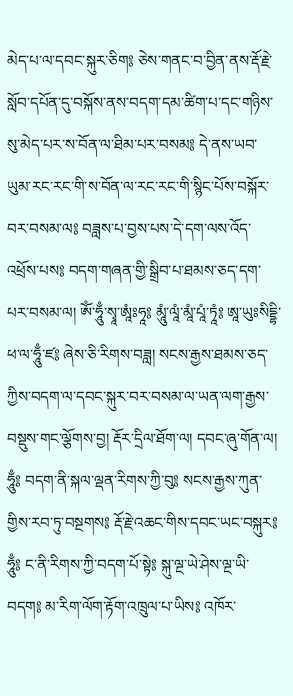མེད་པ་ལ་དབང་སྐུར་ཅིག༔ ཅེས་གནང་བ་བྱིན་ནས་རྡོ་རྗེ་སློབ་དཔོན་དུ་བསྐོས་ནས་བདག་དམ་ཚིག་པ་དང་གཉིས་སུ་མེད་པར་ས་བོན་ལ་ཐིམ་པར་བསམ༔ དེ་ནས་ཡབ་ཡུམ་རང་རང་གི་ས་བོན་ལ་རང་རང་གི་སྙིང་པོས་བསྐོར་བར་བསམ་ལ༔ བཟླས་པ་བྱས་པས་དེ་དག་ལས་འོད་འཕྲོས་པས༔ བདག་གཞན་གྱི་སྒྲིབ་པ་ཐམས་ཅད་དག་པར་བསམ་ལ། ཨོཾ་ཧཱུྃ་སྭཱ་ཨཱཾཿཧཱ༔ མཱུཾ་ལཱཾ་མཱཾ་པཱཾ་ཏཱཾ༔ ཨཱ་ཡུཿསིདྡྷི་ཕ་ལ་ཧཱུྃ་ཛ༔ ཞེས་ཅི་རིགས་བཟླ། སངས་རྒྱས་ཐམས་ཅད་ཀྱིས་བདག་ལ་དབང་སྐུར་བར་བསམ་ལ་ཡན་ལག་རྒྱས་བསྡུས་གང་ལྕོགས་བྱ། རྡོར་དྲིལ་ཐོག་ལ། དབང་ཞུ་གོན་ལ། ཧཱུྃ༔ བདག་ནི་སྐལ་ལྡན་རིགས་ཀྱི་བུ༔ སངས་རྒྱས་ཀུན་གྱིས་རབ་ཏུ་བསྔགས༔ རྡོ་རྗེ་འཆང་གིས་དབང་ཡང་བསྐུར༔ ཧཱུྃ༔ ང་ནི་རིགས་ཀྱི་བདག་པོ་སྟེ༔ སྐུ་ལྔ་ཡེ་ཤེས་ལྔ་ཡི་བདག༔ མ་རིག་ལོག་རྟོག་འཁྲུལ་པ་ཡིས༔ འཁོར་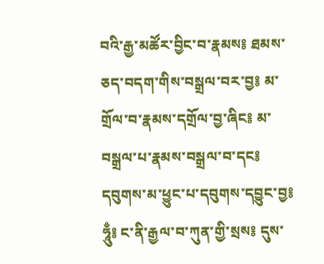བའི་རྒྱ་མཚོར་བྱིང་བ་རྣམས༔ ཐམས་ཅད་བདག་གིས་བསྒྲལ་བར་བྱ༔ མ་གྲོལ་བ་རྣམས་དགྲོལ་བྱ་ཞིང༔ མ་བསྒྲལ་པ་རྣམས་བསྒྲལ་བ་དང༔ དབུགས་མ་ཕྱུང་པ་དབུགས་དབྱུང་བྱ༔ ཧཱུྃ༔ ང་ནི་རྒྱལ་བ་ཀུན་གྱི་སྲས༔ དུས་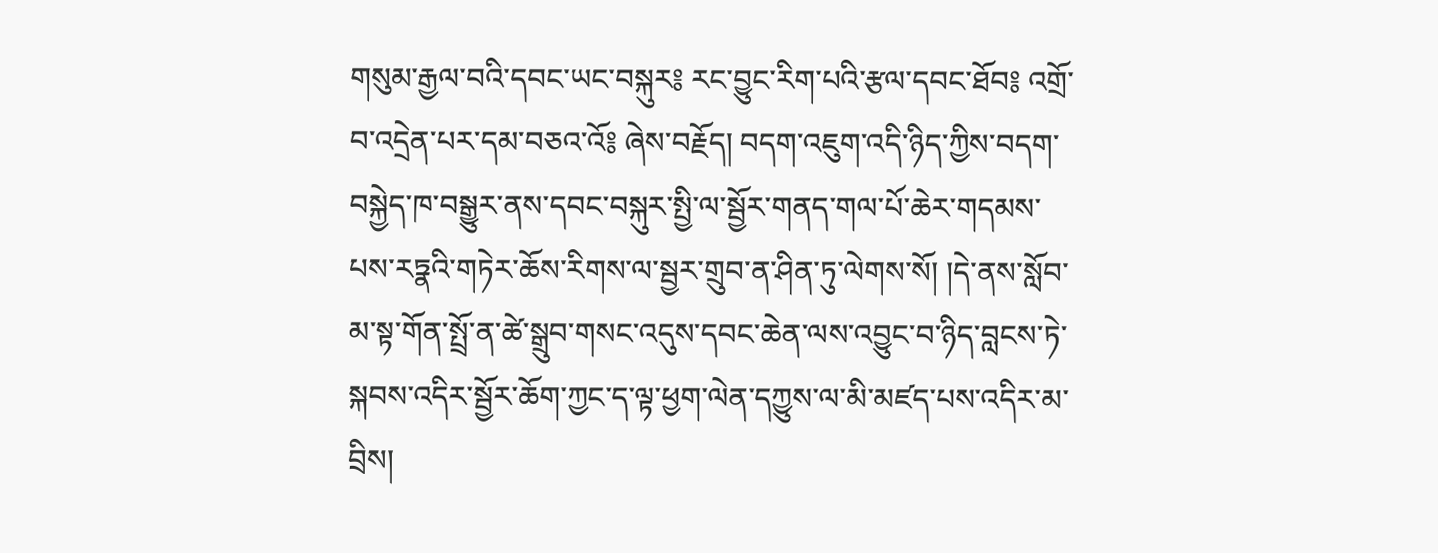གསུམ་རྒྱལ་བའི་དབང་ཡང་བསྐུར༔ རང་བྱུང་རིག་པའི་རྩལ་དབང་ཐོབ༔ འགྲོ་བ་འདྲེན་པར་དམ་བཅའ་འོ༔ ཞེས་བརྗོད། བདག་འཇུག་འདི་ཉིད་ཀྱིས་བདག་བསྐྱེད་ཁ་བསྒྱུར་ནས་དབང་བསྐུར་སྤྱི་ལ་སྦྱོར་གནད་གལ་པོ་ཆེར་གདམས་པས་རཏྣའི་གཏེར་ཆོས་རིགས་ལ་སྦྱར་གྲུབ་ན་ཤིན་ཏུ་ལེགས་སོ། །དེ་ནས་སློབ་མ་སྟ་གོན་སྤྲོ་ན་ཚེ་སྒྲུབ་གསང་འདུས་དབང་ཆེན་ལས་འབྱུང་བ་ཉིད་བླངས་ཏེ་སྐབས་འདིར་སྦྱོར་ཆོག་ཀྱང་ད་ལྟ་ཕྱག་ལེན་དཀྱུས་ལ་མི་མཛད་པས་འདིར་མ་བྲིས།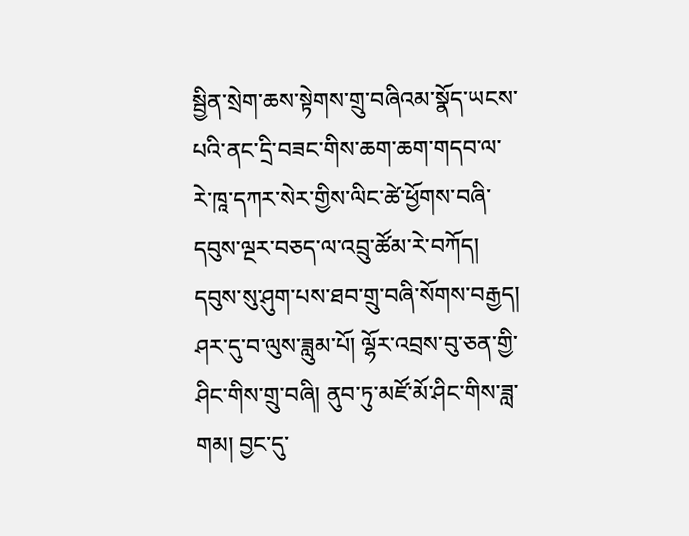སྦྱིན་སྲེག་ཆས་སྟེགས་གྲུ་བཞིའམ་སྣོད་ཡངས་པའི་ནང་དྲི་བཟང་གིས་ཆག་ཆག་གདབ་ལ་རེ་ཁཱ་དཀར་སེར་གྱིས་ལིང་ཚེ་ཕྱོགས་བཞི་དབུས་ལྔར་བཅད་ལ་འབྲུ་ཚོམ་རེ་བཀོད། དབུས་སུ་ཤུག་པས་ཐབ་གྲུ་བཞི་སོགས་བརྒྱད། ཤར་དུ་བ་ལུས་ཟླུམ་པོ། ལྷོར་འབྲས་བུ་ཅན་གྱི་ཤིང་གིས་གྲུ་བཞི། ནུབ་ཏུ་མཛོ་མོ་ཤིང་གིས་ཟླ་གམ། བྱང་དུ་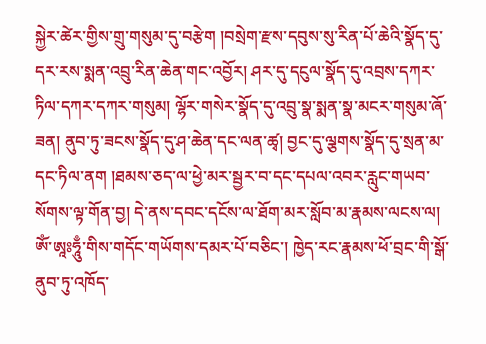སྐྱེར་ཚེར་གྱིས་གྲུ་གསུམ་དུ་བརྩེག །བསྲེག་རྫས་དབུས་སུ་རིན་པོ་ཆེའི་སྣོད་དུ་དར་རས་སྨན་འབྲུ་རིན་ཆེན་གང་འབྱོར། ཤར་དུ་དངུལ་སྣོད་དུ་འབྲས་དཀར་ཏིལ་དཀར་དཀར་གསུམ། ལྷོར་གསེར་སྣོད་དུ་འབྲུ་སྣ་སྨན་སྣ་མངར་གསུམ་ཞོ་ཟན། ནུབ་ཏུ་ཟངས་སྣོད་དུ་ཤ་ཆེན་དང་ལན་ཚྭ། བྱང་དུ་ལྕགས་སྣོད་དུ་སྲན་མ་དང་ཏིལ་ནག །ཐམས་ཅད་ལ་ཕྱེ་མར་སྦྱར་བ་དང་དཔལ་འབར་རླུང་གཡབ་སོགས་ལྟ་གོན་བྱ། དེ་ནས་དབང་དངོས་ལ་ཐོག་མར་སློབ་མ་རྣམས་ལངས་ལ། ཨོཾ་ཨཱཿཧཱུྃ་གིས་གདོང་གཡོགས་དམར་པོ་བཅིང་། ཁྱེད་རང་རྣམས་ཕོ་བྲང་གི་སྒོ་ནུབ་ཏུ་འཁོད་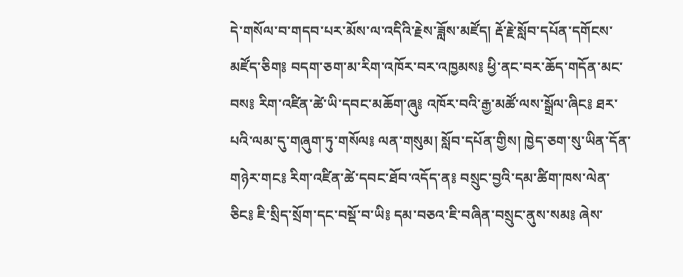དེ་གསོལ་བ་གདབ་པར་མོས་ལ་འདིའི་རྗེས་ཟློས་མཛོད། རྡོ་རྗེ་སློབ་དཔོན་དགོངས་མཛོད་ཅིག༔ བདག་ཅག་མ་རིག་འཁོར་བར་འཁྱམས༔ ཕྱི་ནང་བར་ཆོད་གདོན་མང་བས༔ རིག་འཛིན་ཚེ་ཡི་དབང་མཆོག་ཞུ༔ འཁོར་བའི་རྒྱ་མཚོ་ལས་སྒྲོལ་ཞིང༔ ཐར་པའི་ལམ་དུ་གཞུག་ཏུ་གསོལ༔ ལན་གསུམ། སློབ་དཔོན་གྱིས། ཁྱེད་ཅག་སུ་ཡིན་དོན་གཉེར་གང༔ རིག་འཛིན་ཚེ་དབང་ཐོབ་འདོད་ན༔ བསྲུང་བྱའི་དམ་ཚིག་ཁས་ལེན་ཅིང༔ ཇི་སྲིད་སྲོག་དང་བསྡོ་བ་ཡི༔ དམ་བཅའ་ཇི་བཞིན་བསྲུང་ནུས་སམ༔ ཞེས་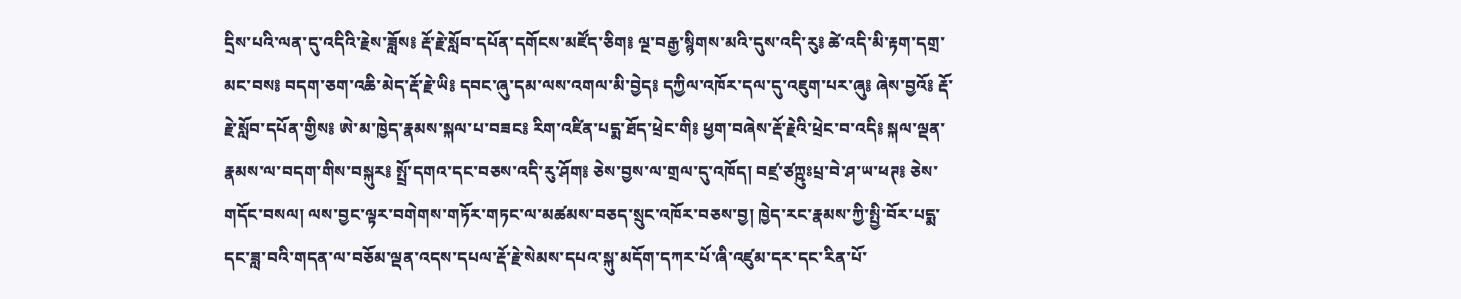དྲིས་པའི་ལན་དུ་འདིའི་རྗེས་ཟློས༔ རྡོ་རྗེ་སློབ་དཔོན་དགོངས་མཛོད་ཅིག༔ ལྔ་བརྒྱ་སྙིགས་མའི་དུས་འདི་རུ༔ ཚེ་འདི་མི་རྟག་དགྲ་མང་བས༔ བདག་ཅག་འཆི་མེད་རྡོ་རྗེ་ཡི༔ དབང་ཞུ་དམ་ལས་འགལ་མི་བྱེད༔ དཀྱིལ་འཁོར་དལ་དུ་འཇུག་པར་ཞུ༔ ཞེས་བྱའོ༔ རྡོ་རྗེ་སློབ་དཔོན་གྱིས༔ ཨེ་མ་ཁྱེད་རྣམས་སྐལ་པ་བཟང༔ རིག་འཛིན་པདྨ་ཐོད་ཕྲེང་གི༔ ཕྱག་བཞེས་རྡོ་རྗེའི་ཕྲེང་བ་འདི༔ སྐལ་ལྡན་རྣམས་ལ་བདག་གིས་བསྐུར༔ སྤྲོ་དགའ་དང་བཅས་འདི་རུ་ཤོག༔ ཅེས་བྱས་ལ་གྲལ་དུ་འཁོད། བཛྲ་ཙཀྵུཿཔྲ་བེ་ཤ་ཡ་ཕཊ༔ ཅེས་གདོང་བསལ། ལས་བྱང་ལྟར་བགེགས་གཏོར་གཏང་ལ་མཚམས་བཅད་སྲུང་འཁོར་བཅས་བྱ། ཁྱེད་རང་རྣམས་ཀྱི་སྤྱི་བོར་པདྨ་དང་ཟླ་བའི་གདན་ལ་བཅོམ་ལྡན་འདས་དཔལ་རྡོ་རྗེ་སེམས་དཔའ་སྐུ་མདོག་དཀར་པོ་ཞི་འཛུམ་དར་དང་རིན་པོ་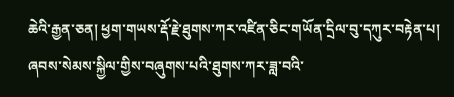ཆེའི་རྒྱན་ཅན། ཕྱག་གཡས་རྡོ་རྗེ་ཐུགས་ཀར་འཛིན་ཅིང་གཡོན་དྲིལ་བུ་དཀུར་བརྟེན་པ། ཞབས་སེམས་སྐྱིལ་གྱིས་བཞུགས་པའི་ཐུགས་ཀར་ཟླ་བའི་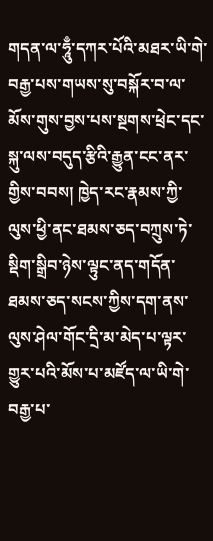གདན་ལ་ཧཱུྃ་དཀར་པོའི་མཐར་ཡི་གེ་བརྒྱ་པས་གཡས་སུ་བསྐོར་བ་ལ་མོས་གུས་བྱས་པས་སྔགས་ཕྲེང་དང་སྐུ་ལས་བདུད་རྩིའི་རྒྱུན་ངང་ནར་གྱིས་བབས། ཁྱེད་རང་རྣམས་ཀྱི་ལུས་ཕྱི་ནང་ཐམས་ཅད་བཀྲུས་ཏེ་སྡིག་སྒྲིབ་ཉེས་ལྟུང་ནད་གདོན་ཐམས་ཅད་སངས་ཀྱིས་དག་ནས་ལུས་ཤེལ་གོང་དྲི་མ་མེད་པ་ལྟར་གྱུར་པའི་མོས་པ་མཛོད་ལ་ཡི་གེ་བརྒྱ་པ་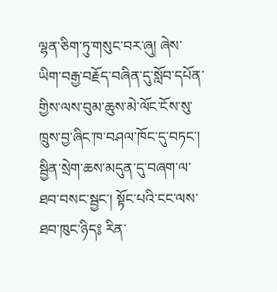ལྷན་ཅིག་ཏུ་གསུང་བར་ཞུ། ཞེས་ཡིག་བརྒྱ་བརྗོད་བཞིན་དུ་སློབ་དཔོན་གྱིས་ལས་བུམ་ཆུས་མེ་ལོང་ངོས་སུ་ཁྲུས་བྱ་ཞིང་ཁ་བཤལ་ཁོང་དུ་བཏང་། སྦྱིན་སྲེག་ཆས་མདུན་དུ་བཞག་ལ་ཐབ་བསང་སྦྱང་། སྟོང་པའི་ངང་ལས་ཐབ་ཁུང་ཉིད༔ རིན་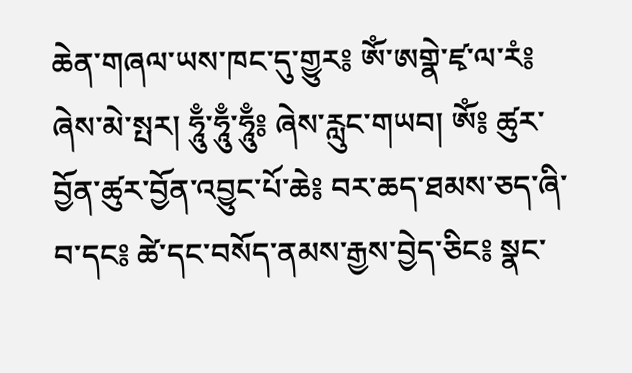ཆེན་གཞལ་ཡས་ཁང་དུ་གྱུར༔ ཨོཾ་ཨགྣེ་ཛྭ་ལ་རཾ༔ ཞེས་མེ་སྤར། ཧཱུྃ་ཧཱུྃ་ཧཱུྃ༔ ཞེས་རླུང་གཡབ། ཨོཾ༔ ཚུར་བྱོན་ཚུར་བྱོན་འབྱུང་པོ་ཆེ༔ བར་ཆད་ཐམས་ཅད་ཞི་བ་དང༔ ཚེ་དང་བསོད་ནམས་རྒྱས་བྱེད་ཅིང༔ སྣང་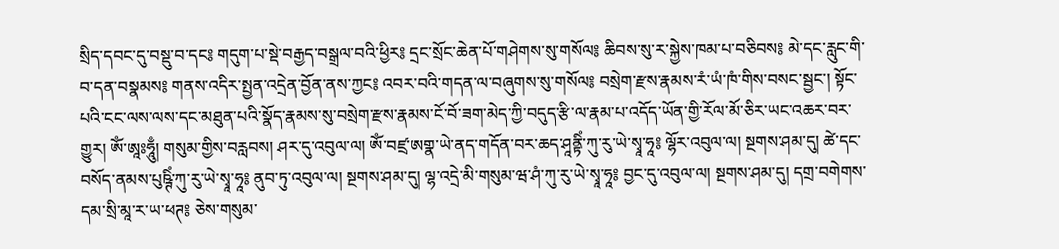སྲིད་དབང་དུ་བསྡུ་བ་དང༔ གདུག་པ་སྡེ་བརྒྱད་བསྒྲལ་བའི་ཕྱིར༔ དྲང་སྲོང་ཆེན་པོ་གཤེགས་སུ་གསོལ༔ ཆིབས་སུ་ར་སྐྱེས་ཁམ་པ་བཅིབས༔ མེ་དང་རླུང་གི་བ་དན་བསྣམས༔ གནས་འདིར་སྤྱན་འདྲེན་བྱོན་ནས་ཀྱང༔ འབར་བའི་གདན་ལ་བཞུགས་སུ་གསོལ༔ བསྲེག་རྫས་རྣམས་རཾ་ཡཾ་ཁཾ་གིས་བསང་སྦྱང་། སྟོང་པའི་ངང་ལས་ལས་དང་མཐུན་པའི་སྣོད་རྣམས་སུ་བསྲེག་རྫས་རྣམས་ངོ་བོ་ཟག་མེད་ཀྱི་བདུད་རྩི་ལ་རྣམ་པ་འདོད་ཡོན་གྱི་རོལ་མོ་ཅིར་ཡང་འཆར་བར་གྱུར། ཨོཾ་ཨཱཿཧཱུྃ། གསུམ་གྱིས་བརླབས། ཤར་དུ་འབུལ་ལ། ཨོཾ་བཛྲ་ཨགྣ་ཡེ་ནད་གདོན་བར་ཆད་ཤཱནྟིཾ་ཀུ་རུ་ཡེ་སྭཱ་ཧཱ༔ ལྷོར་འབུལ་ལ། སྔགས་ཤམ་དུ། ཚེ་དང་བསོད་ནམས་པུཥྚིཾ་ཀུ་རུ་ཡེ་སྭཱ་ཧཱ༔ ནུབ་ཏུ་འབུལ་ལ། སྔགས་ཤམ་དུ། ལྷ་འདྲེ་མི་གསུམ་ཝ་ཤཾ་ཀུ་རུ་ཡེ་སྭཱ་ཧཱ༔ བྱང་དུ་འབུལ་ལ། སྔགས་ཤམ་དུ། དགྲ་བགེགས་དམ་སྲི་མཱ་ར་ཡ་ཕཊ༔ ཅེས་གསུམ་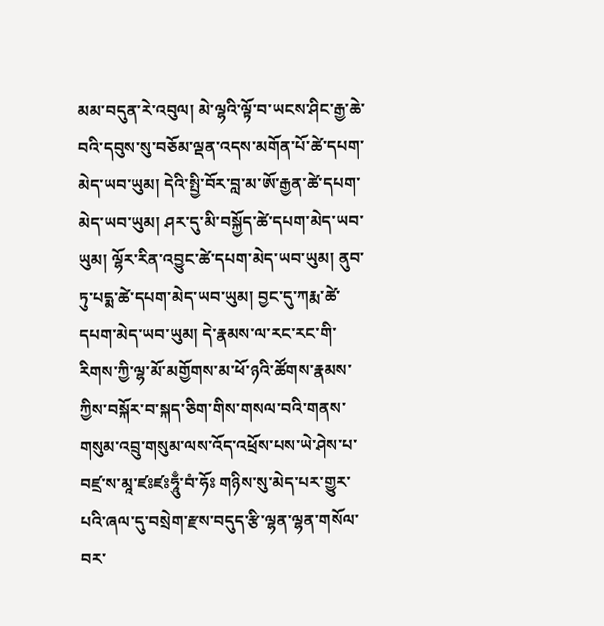མམ་བདུན་རེ་འབུལ། མེ་ལྷའི་ལྟོ་བ་ཡངས་ཤིང་རྒྱ་ཆེ་བའི་དབུས་སུ་བཅོམ་ལྡན་འདས་མགོན་པོ་ཚེ་དཔག་མེད་ཡབ་ཡུམ། དེའི་སྤྱི་བོར་བླ་མ་ཨོ་རྒྱན་ཚེ་དཔག་མེད་ཡབ་ཡུམ། ཤར་དུ་མི་བསྐྱོད་ཚེ་དཔག་མེད་ཡབ་ཡུམ། ལྷོར་རིན་འབྱུང་ཚེ་དཔག་མེད་ཡབ་ཡུམ། ནུབ་ཏུ་པདྨ་ཚེ་དཔག་མེད་ཡབ་ཡུམ། བྱང་དུ་ཀརྨ་ཚེ་དཔག་མེད་ཡབ་ཡུམ། དེ་རྣམས་ལ་རང་རང་གི་རིགས་ཀྱི་ལྷ་མོ་མགྱོགས་མ་ཕོ་ཉའི་ཚོགས་རྣམས་ཀྱིས་བསྐོར་བ་སྐད་ཅིག་གིས་གསལ་བའི་གནས་གསུམ་འབྲུ་གསུམ་ལས་འོད་འཕྲོས་པས་ཡེ་ཤེས་པ་བཛྲ་ས་མཱ་ཛཿཛཿཧཱུྃ་བཾ་ཧོཿ གཉིས་སུ་མེད་པར་གྱུར་པའི་ཞལ་དུ་བསྲེག་རྫས་བདུད་རྩི་ལྷན་ལྷན་གསོལ་བར་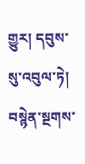གྱུར། དབུས་སུ་འབུལ་ཏེ། བསྙེན་སྔགས་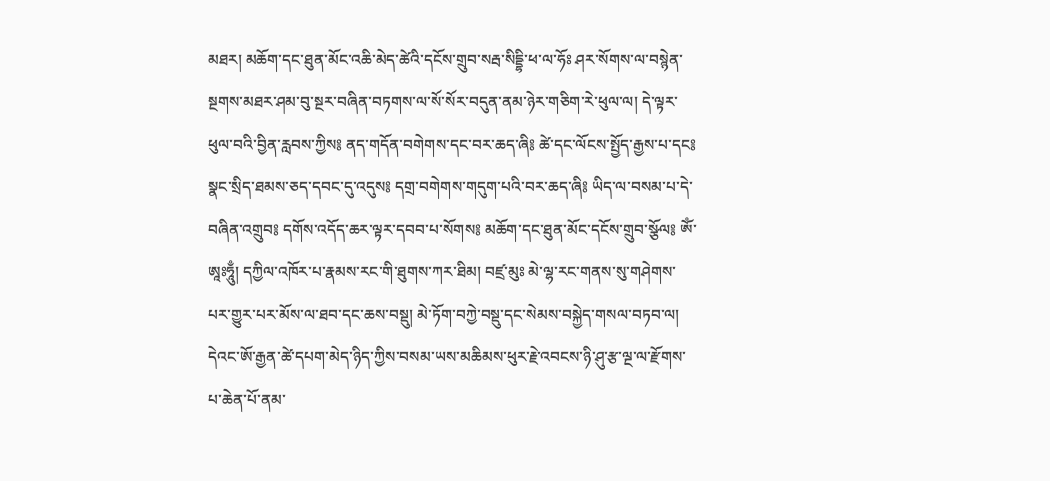མཐར། མཆོག་དང་ཐུན་མོང་འཆི་མེད་ཚེའི་དངོས་གྲུབ་སརྦ་སིདྡྷི་ཕ་ལ་ཧོཿ ཤར་སོགས་ལ་བསྙེན་སྔགས་མཐར་ཤམ་བུ་སྔར་བཞིན་བཏགས་ལ་སོ་སོར་བདུན་ནམ་ཉེར་གཅིག་རེ་ཕུལ་ལ། དེ་ལྟར་ཕུལ་བའི་བྱིན་རླབས་ཀྱིས༔ ནད་གདོན་བགེགས་དང་བར་ཆད་ཞི༔ ཚེ་དང་ལོངས་སྤྱོད་རྒྱས་པ་དང༔ སྣང་སྲིད་ཐམས་ཅད་དབང་དུ་འདུས༔ དགྲ་བགེགས་གདུག་པའི་བར་ཆད་ཞི༔ ཡིད་ལ་བསམ་པ་དེ་བཞིན་འགྲུབ༔ དགོས་འདོད་ཆར་ལྟར་དབབ་པ་སོགས༔ མཆོག་དང་ཐུན་མོང་དངོས་གྲུབ་སྩོལ༔ ཨོཾ་ཨཱཿཧཱུྃ། དཀྱིལ་འཁོར་པ་རྣམས་རང་གི་ཐུགས་ཀར་ཐིམ། བཛྲ་མུཿ མེ་ལྷ་རང་གནས་སུ་གཤེགས་པར་གྱུར་པར་མོས་ལ་ཐབ་དང་ཆས་བསྡུ། མེ་ཏོག་བཀྱེ་བསྡུ་དང་སེམས་བསྐྱེད་གསལ་བཏབ་ལ། དེའང་ཨོ་རྒྱན་ཚེ་དཔག་མེད་ཉིད་ཀྱིས་བསམ་ཡས་མཆིམས་ཕུར་རྗེ་འབངས་ཉི་ཤུ་རྩ་ལྔ་ལ་རྫོགས་པ་ཆེན་པོ་ནམ་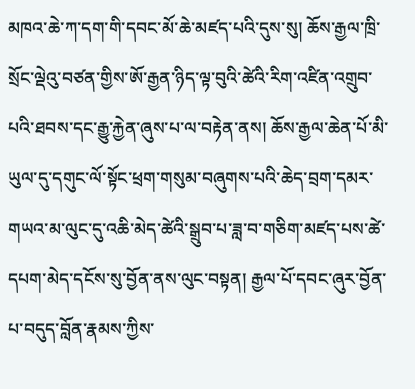མཁའ་ཆེ་ཀ་དག་གི་དབང་མོ་ཆེ་མཛད་པའི་དུས་སུ། ཆོས་རྒྱལ་ཁྲི་སྲོང་ལྡེའུ་བཙན་གྱིས་ཨོ་རྒྱན་ཉིད་ལྟ་བུའི་ཚེའི་རིག་འཛིན་འགྲུབ་པའི་ཐབས་དང་རྒྱུ་རྐྱེན་ཞུས་པ་ལ་བརྟེན་ནས། ཆོས་རྒྱལ་ཆེན་པོ་མི་ཡུལ་དུ་དགུང་ལོ་སྟོང་ཕྲག་གསུམ་བཞུགས་པའི་ཆེད་བྲག་དམར་གཡའ་མ་ལུང་དུ་འཆི་མེད་ཚེའི་སྒྲུབ་པ་ཟླ་བ་གཅིག་མཛད་པས་ཚེ་དཔག་མེད་དངོས་སུ་བྱོན་ནས་ལུང་བསྟན། རྒྱལ་པོ་དབང་ཞུར་བྱོན་པ་བདུད་བློན་རྣམས་ཀྱིས་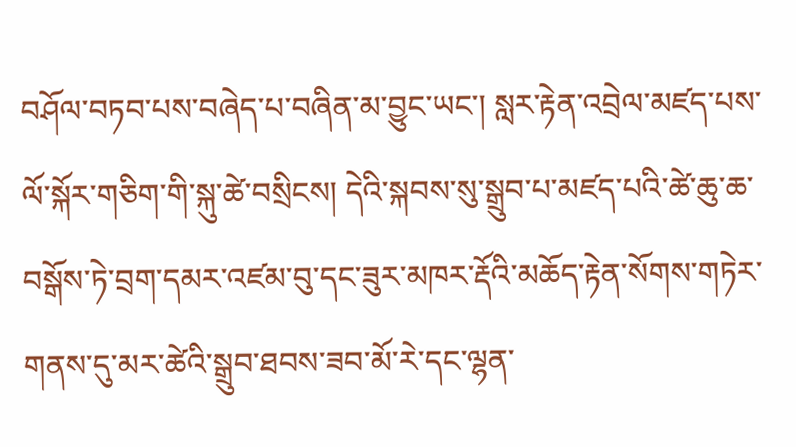བཤོལ་བཏབ་པས་བཞེད་པ་བཞིན་མ་བྱུང་ཡང་། སླར་རྟེན་འབྲེལ་མཛད་པས་ལོ་སྐོར་གཅིག་གི་སྐུ་ཚེ་བསྲིངས། དེའི་སྐབས་སུ་སྒྲུབ་པ་མཛད་པའི་ཚེ་ཆུ་ཆ་བསྒོས་ཏེ་བྲག་དམར་འཛམ་བུ་དང་ཟུར་མཁར་རྡོའི་མཆོད་རྟེན་སོགས་གཏེར་གནས་དུ་མར་ཚེའི་སྒྲུབ་ཐབས་ཟབ་མོ་རེ་དང་ལྷན་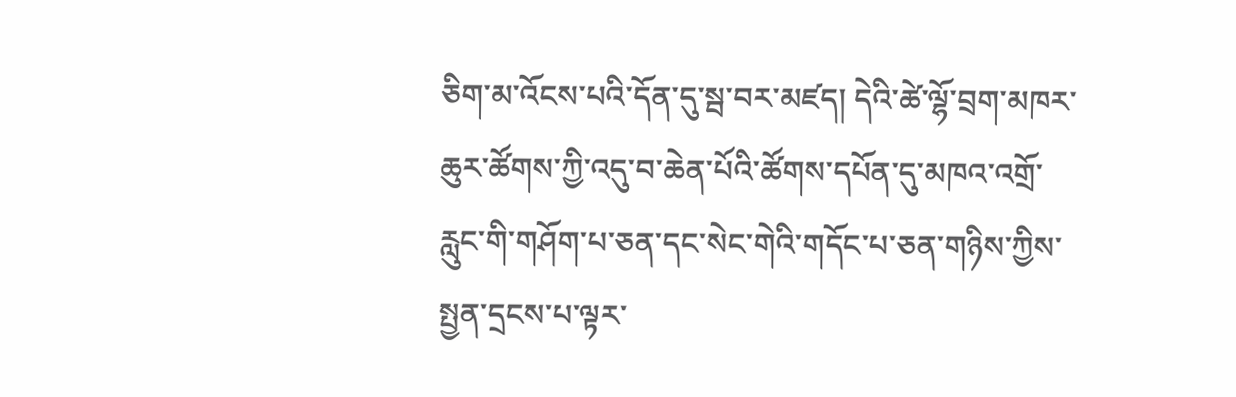ཅིག་མ་འོངས་པའི་དོན་དུ་སྦ་བར་མཛད། དེའི་ཚེ་ལྷོ་བྲག་མཁར་ཆུར་ཚོགས་ཀྱི་འདུ་བ་ཆེན་པོའི་ཚོགས་དཔོན་དུ་མཁའ་འགྲོ་རླུང་གི་གཤོག་པ་ཅན་དང་སེང་གེའི་གདོང་པ་ཅན་གཉིས་ཀྱིས་སྤྱན་དྲངས་པ་ལྟར་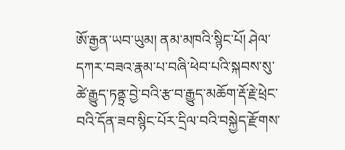ཨོ་རྒྱན་ཡབ་ཡུམ། ནམ་མཁའི་སྙིང་པོ། ཤེལ་དཀར་བཟའ་རྣམ་པ་བཞི་ཕེབ་པའི་སྐབས་སུ་ཚེ་རྒྱུད་ཏནྟྲ་བྱེ་བའི་རྩ་བ་རྒྱུད་མཆོག་རྡོ་རྗེ་ཕྲེང་བའི་དོན་ཟབ་སྙིང་པོར་དྲིལ་བའི་བསྐྱེད་རྫོགས་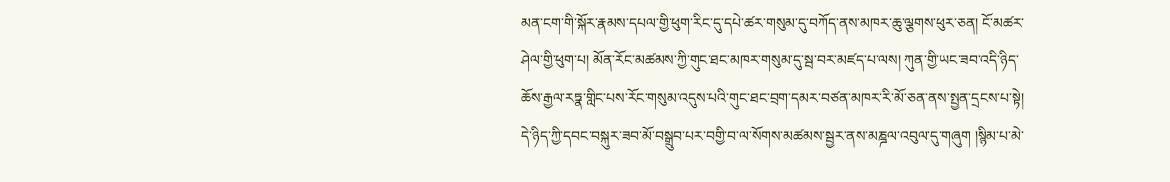མན་ངག་གི་སྐོར་རྣམས་དཔལ་གྱི་ཕུག་རིང་དུ་དཔེ་ཚར་གསུམ་དུ་བཀོད་ནས་མཁར་ཆུ་ལྕགས་ཕུར་ཅན། ངོ་མཚར་ཤེལ་གྱི་ཕུག་པ། མོན་རོང་མཚམས་ཀྱི་གུང་ཐང་མཁར་གསུམ་དུ་སྦ་བར་མཛད་པ་ལས། ཀུན་གྱི་ཡང་ཟབ་འདི་ཉིད་ཆོས་རྒྱལ་རཏྣ་གླིང་པས་རོང་གསུམ་འདུས་པའི་གུང་ཐང་བྲག་དམར་བཙན་མཁར་རི་མོ་ཅན་ནས་སྤྱན་དྲངས་པ་སྟེ། དེ་ཉིད་ཀྱི་དབང་བསྐུར་ཟབ་མོ་བསྒྲུབ་པར་བགྱི་བ་ལ་སོགས་མཚམས་སྦྱར་ནས་མཎྜལ་འབུལ་དུ་གཞུག །སྙིམ་པ་མེ་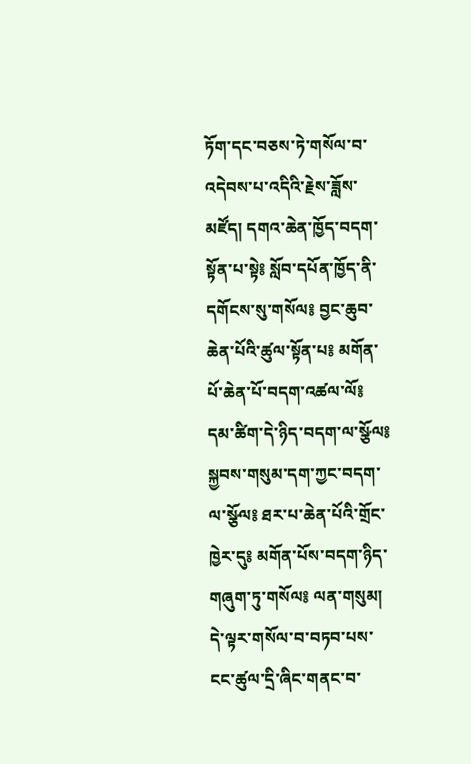ཏོག་དང་བཅས་ཏེ་གསོལ་བ་འདེབས་པ་འདིའི་རྗེས་ཟློས་མཛོད། དགའ་ཆེན་ཁྱོད་བདག་སྟོན་པ་སྟེ༔ སློབ་དཔོན་ཁྱོད་ནི་དགོངས་སུ་གསོལ༔ བྱང་ཆུབ་ཆེན་པོའི་ཚུལ་སྟོན་པ༔ མགོན་པོ་ཆེན་པོ་བདག་འཚལ་ལོ༔ དམ་ཚིག་དེ་ཉིད་བདག་ལ་སྩོལ༔ སྐྱབས་གསུམ་དག་ཀྱང་བདག་ལ་སྩོལ༔ ཐར་པ་ཆེན་པོའི་གྲོང་ཁྱེར་དུ༔ མགོན་པོས་བདག་ཉིད་གཞུག་ཏུ་གསོལ༔ ལན་གསུམ། དེ་ལྟར་གསོལ་བ་བཏབ་པས་ངང་ཚུལ་དྲི་ཞིང་གནང་བ་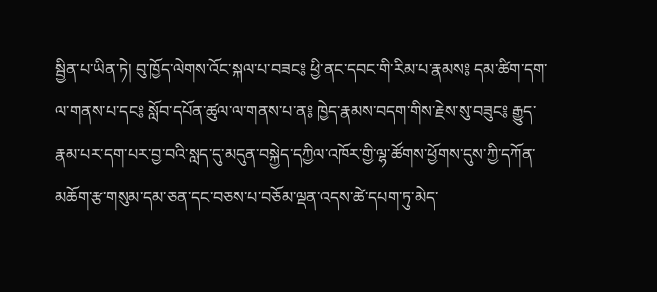སྦྱིན་པ་ཡིན་ཏེ། བུ་ཁྱོད་ལེགས་འོང་སྐལ་པ་བཟང༔ ཕྱི་ནང་དབང་གི་རིམ་པ་རྣམས༔ དམ་ཚིག་དག་ལ་གནས་པ་དང༔ སློབ་དཔོན་ཚུལ་ལ་གནས་པ་ན༔ ཁྱེད་རྣམས་བདག་གིས་རྗེས་སུ་བཟུང༔ རྒྱུད་རྣམ་པར་དག་པར་བྱ་བའི་སླད་དུ་མདུན་བསྐྱེད་དཀྱིལ་འཁོར་གྱི་ལྷ་ཚོགས་ཕྱོགས་དུས་ཀྱི་དཀོན་མཆོག་རྩ་གསུམ་དམ་ཅན་དང་བཅས་པ་བཅོམ་ལྡན་འདས་ཚེ་དཔག་ཏུ་མེད་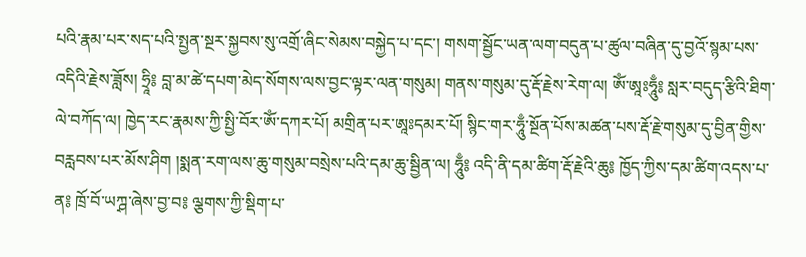པའི་རྣམ་པར་སད་པའི་སྤྱན་སྔར་སྐྱབས་སུ་འགྲོ་ཞིང་སེམས་བསྐྱེད་པ་དང་། གསག་སྦྱོང་ཡན་ལག་བདུན་པ་ཚུལ་བཞིན་དུ་བྱའོ་སྙམ་པས་འདིའི་རྗེས་ཟློས། ཧྲཱི༔ བླ་མ་ཚེ་དཔག་མེད་སོགས་ལས་བྱང་ལྟར་ལན་གསུམ། གནས་གསུམ་དུ་རྡོ་རྗེས་རེག་ལ། ཨོཾ་ཨཱཿཧཱུྃ༔ སླར་བདུད་རྩིའི་ཐིག་ལེ་བཀོད་ལ། ཁྱེད་རང་རྣམས་ཀྱི་སྤྱི་བོར་ཨོཾ་དཀར་པོ། མགྲིན་པར་ཨཱཿདམར་པོ། སྙིང་གར་ཧཱུྃ་སྔོན་པོས་མཚན་པས་རྡོ་རྗེ་གསུམ་དུ་བྱིན་གྱིས་བརླབས་པར་མོས་ཤིག །སྨན་རག་ལས་ཆུ་གསུམ་བསྲེས་པའི་དམ་ཆུ་སྦྱིན་ལ། ཧཱུྃ༔ འདི་ནི་དམ་ཚིག་རྡོ་རྗེའི་ཆུ༔ ཁྱོད་ཀྱིས་དམ་ཚིག་འདས་པ་ན༔ ཁྲོ་བོ་ཡཀྴ་ཞེས་བྱ་བ༔ ལྕགས་ཀྱི་སྡིག་པ་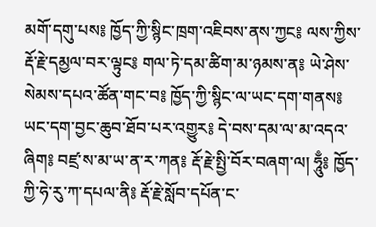མགོ་དགུ་པས༔ ཁྱོད་ཀྱི་སྙིང་ཁྲག་འཇིབས་ནས་ཀྱང༔ ལས་ཀྱིས་རྡོ་རྗེ་དམྱལ་བར་ལྟུང༔ གལ་ཏེ་དམ་ཚིག་མ་ཉམས་ན༔ ཡེ་ཤེས་སེམས་དཔའ་ཚོན་གང་བ༔ ཁྱོད་ཀྱི་སྙིང་ལ་ཡང་དག་གནས༔ ཡང་དག་བྱང་ཆུབ་ཐོབ་པར་འགྱུར༔ དེ་བས་དམ་ལ་མ་འདའ་ཞིག༔ བཛྲ་ས་མ་ཡ་ན་ར་ཀན༔ རྡོ་རྗེ་སྤྱི་བོར་བཞག་ལ། ཧཱུྃ༔ ཁྱོད་ཀྱི་ཧེ་རུ་ཀ་དཔལ་ནི༔ རྡོ་རྗེ་སློབ་དཔོན་ང་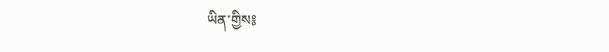ཡིན་གྱིས༔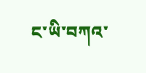ང་ཡི་བཀའ་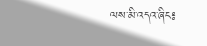ལས་མི་འདའ་ཞིང༔